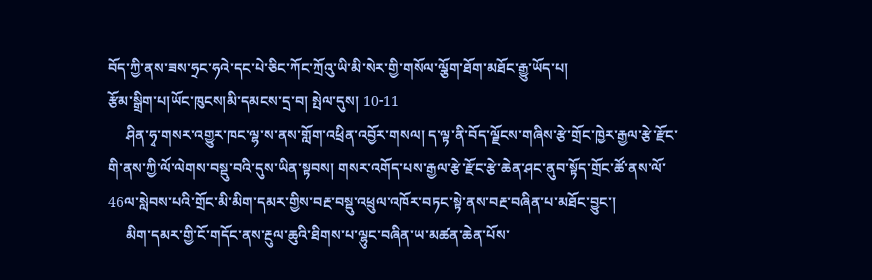བོད་ཀྱི་ནས་ཟས་ཧྲང་ཧའེ་དང་པེ་ཅིང་ཀོང་ཀྲོའུ་ཡི་མི་སེར་གྱི་གསོལ་ལྕོག་ཐོག་མཐོང་རྒྱུ་ཡོད་པ།
རྩོམ་སྒྲིག་པ།ཡོང་ཁུངས།མི་དམངས་དྲ་བ། སྤེལ་དུས། 10-11
     ཤིན་ཧྭ་གསར་འགྱུར་ཁང་ལྷ་ས་ནས་གློག་འཕྲིན་འབྱོར་གསལ། ད་ལྟ་ནི་བོད་ལྗོངས་གཞིས་རྩེ་གྲོང་ཁྱེར་རྒྱལ་རྩེ་རྫོང་གི་ནས་ཀྱི་ལོ་ལེགས་བསྡུ་བའི་དུས་ཡིན་སྟབས། གསར་འགོད་པས་རྒྱལ་རྩེ་རྫོང་རྩེ་ཆེན་ཤང་ནུབ་སྟོད་གྲོང་ཚོ་ནས་ལོ་46ལ་སླེབས་པའི་གྲོང་མི་མིག་དམར་གྱིས་བརྔ་བསྡུ་འཕྲུལ་འཁོར་བཏང་སྟེ་ནས་བརྔ་བཞིན་པ་མཐོང་བྱུང་།
     མིག་དམར་གྱི་ངོ་གདོང་ནས་རྔུལ་ཆུའི་ཐིགས་པ་ལྷུང་བཞིན་ཡ་མཚན་ཆེན་པོས་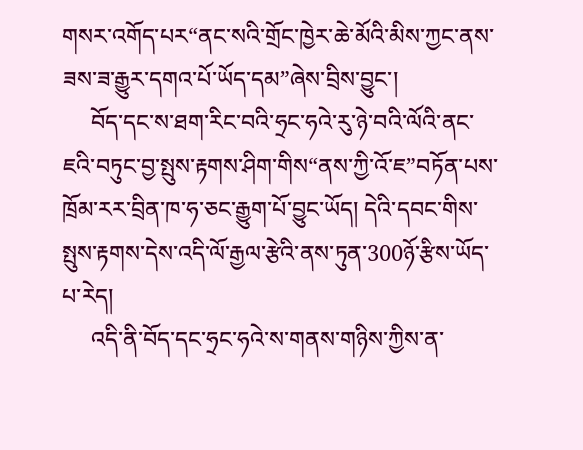གསར་འགོད་པར“ནང་སའི་གྲོང་ཁྱེར་ཆེ་མོའི་མིས་ཀྱང་ནས་ཟས་ཟ་རྒྱུར་དགའ་པོ་ཡོད་དམ”ཞེས་བྲིས་བྱུང་།
     བོད་དང་ས་ཐག་རིང་བའི་ཧྲང་ཧའེ་རུ་ཉེ་བའི་ལོའི་ནང་ཇའི་བཏུང་བྱ་སྤུས་རྟགས་ཤིག་གིས“ནས་ཀྱི་འོ་ཇ”བཏོན་པས་ཁྲོམ་རར་བྲིན་ཁ་ཧ་ཅང་རྒྱུག་པོ་བྱུང་ཡོད། དེའི་དབང་གིས་སྤུས་རྟགས་དེས་འདི་ལོ་རྒྱལ་རྩེའི་ནས་ཏུན་300ཉོ་རྩིས་ཡོད་པ་རེད།
     འདི་ནི་བོད་དང་ཧྲང་ཧའེ་ས་གནས་གཉིས་ཀྱིས་ན་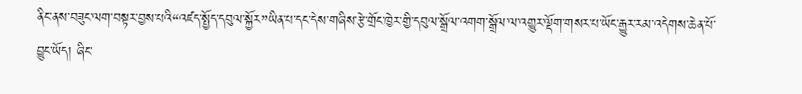ནིང་ནས་བཟུང་ལག་བསྟར་བྱས་པའི“འཛད་སྤྱོད་དབུལ་སྐྱོར”ཡིན་པ་དང་དེས་གཞིས་རྩེ་གྲོང་ཁྱེར་གྱི་དབུལ་སྒྲོལ་འགག་སྒྲོལ་ལ་འགྱུར་ལྡོག་གསར་པ་ཡོང་རྒྱུར་རམ་འདེགས་ཆེན་པོ་བྱུང་ཡོད། ཞིང་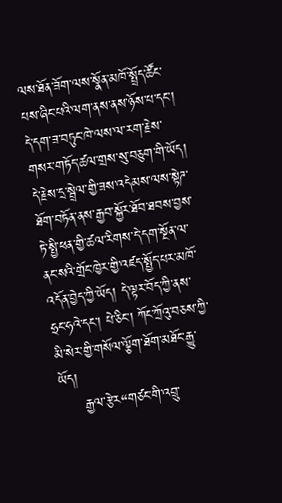ལས་ཐོན་ཟོག་ལས་སྣོན་མཁོ་སྤྲོད་ཚོང་པས་ཞིང་པའི་ལག་ནས་ནས་ཉོས་པ་དང་། དེ་དག་ཟ་བཏུང་ཁེ་ལས་ལ་རག་རྗེས་གསར་གཏོད་ཚལ་གྲས་སུ་བཅུག་གི་ཡོད། དེ་རྗེས་དྲ་སྦྲེལ་གྱི་ཟས་འདེམས་ལས་སྟེཌ་ཐོག་བཏོན་ནས་རྒྱབ་སྐྱོར་ཐོབ་ཐབས་བྱས་ཏེ་སྤྱི་ཕན་གྱི་ཚལ་རིགས་དེ་དག་སྔོན་ལ་ནང་སའི་གྲོང་ཁྱེར་གྱི་འཛད་སྤྱོད་པར་མཁོ་འདོན་བྱེད་ཀྱི་ཡོད། དེ་ལྟར་བོད་ཀྱི་ནས་ཧྲང་ཧའེ་དང་། པེ་ཅིང་། ཀོང་ཀྲོའུ་བཅས་ཀྱི་མི་སེར་གྱི་གསོལ་ལྕོག་ཐོག་མཐོང་རྒྱུ་ཡོད།
     རྒྱལ་རྩེར“གཙང་གི་འབྲུ་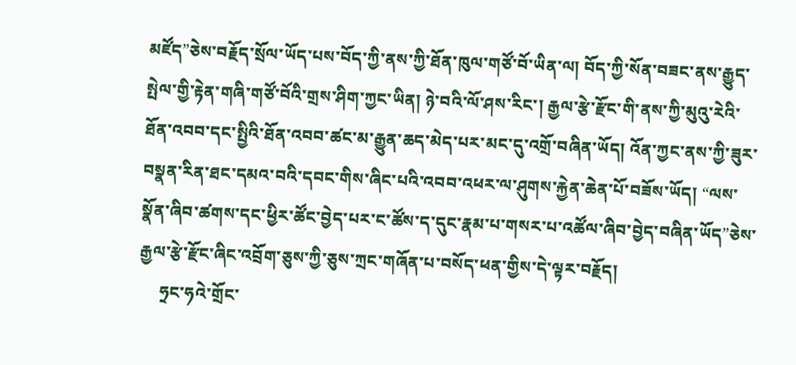མཛོད”ཅེས་བརྗོད་སྲོལ་ཡོད་པས་བོད་ཀྱི་ནས་ཀྱི་ཐོན་ཁུལ་གཙོ་བོ་ཡིན་ལ། བོད་ཀྱི་སོན་བཟང་ནས་རྒྱུད་སྤེལ་གྱི་རྟེན་གཞི་གཙོ་བོའི་གྲས་ཤིག་ཀྱང་ཡིན། ཉེ་བའི་ལོ་ཤས་རིང་། རྒྱལ་རྩེ་རྫོང་གི་ནས་ཀྱི་མུའུ་རེའི་ཐོན་འབབ་དང་སྤྱིའི་ཐོན་འབབ་ཚང་མ་རྒྱུན་ཆད་མེད་པར་མང་དུ་འགྲོ་བཞིན་ཡོད། འོན་ཀྱང་ནས་ཀྱི་ཟུར་བསྣན་རིན་ཐང་དམའ་བའི་དབང་གིས་ཞིང་པའི་འབབ་འཕར་ལ་ཤུགས་རྐྱེན་ཆེན་པོ་བཟོས་ཡོད། “ལས་སྣོན་ཞིབ་ཚགས་དང་ཕྱིར་ཚོང་བྱེད་པར་ང་ཚོས་ད་དུང་རྣམ་པ་གསར་པ་འཚོལ་ཞིབ་བྱེད་བཞིན་ཡོད”ཅེས་རྒྱལ་རྩེ་རྫོང་ཞིང་འབྲོག་ཅུས་ཀྱི་ཅུས་ཀྲང་གཞོན་པ་བསོད་ཕན་གྱིས་དེ་ལྟར་བརྗོད།
     ཧྲང་ཧའེ་གྲོང་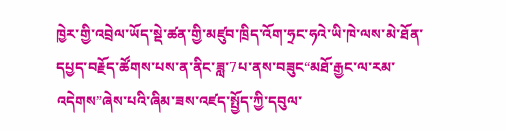ཁྱེར་གྱི་འབྲེལ་ཡོད་སྡེ་ཚན་གྱི་མཛུབ་ཁྲིད་འོག་ཧྲང་ཧའེ་ཡི་ཁེ་ལས་མེ་ཐོན་དཔྱད་བརྗོད་ཚོགས་པས་ན་ནིང་ཟླ་7པ་ནས་བཟུང“མཐོ་རྒྱང་ལ་རམ་འདེགས”ཞེས་པའི་ཞིམ་ཟས་འཛད་སྤྱོད་ཀྱི་དབུལ་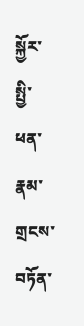སྐྱོར་སྤྱི་ཕན་རྣམ་གྲངས་བཏོན་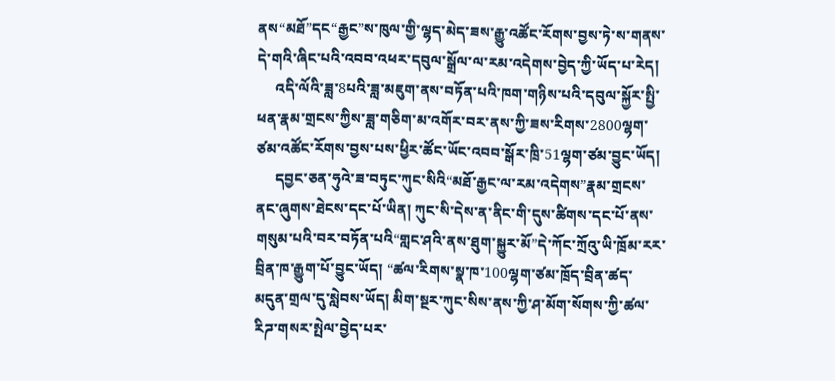ནས“མཐོ”དང“རྒྱང”ས་ཁུལ་གྱི་ལྷད་མེད་ཟས་རྒྱུ་འཚོང་རོགས་བྱས་ཏེ་ས་གནས་དེ་གའི་ཞིང་པའི་འབབ་འཕར་དབུལ་སྒྲོལ་ལ་རམ་འདེགས་བྱེད་ཀྱི་ཡོད་པ་རེད།
     འདི་ལོའི་ཟླ་8པའི་ཟླ་མཇུག་ནས་བཏོན་པའི་ཁག་གཉིས་པའི་དབུལ་སྐྱོར་སྤྱི་ཕན་རྣམ་གྲངས་ཀྱིས་ཟླ་གཅིག་མ་འགོར་བར་ནས་ཀྱི་ཟས་རིགས་2800ལྷག་ཙམ་འཚོང་རོགས་བྱས་པས་ཕྱིར་ཚོང་ཡོང་འབབ་སྒོར་ཁྲི་51ལྷག་ཙམ་བྱུང་ཡོད།
     དབྱང་ཅན་ཧུའེ་ཟ་བཏུང་ཀུང་སིའི“མཐོ་རྒྱང་ལ་རམ་འདེགས”རྣམ་གྲངས་ནང་ཞུགས་ཐེངས་དང་པོ་ཡིན། ཀུང་སི་དེས་ན་ནིང་གི་དུས་ཚིགས་དང་པོ་ནས་གསུམ་པའི་བར་བཏོན་པའི“གླང་ཤའི་ནས་ཐུག་སྐྱུར་མོ”དེ་ཀོང་ཀྲོའུ་ཡི་ཁྲོམ་རར་བྲིན་ཁ་རྒྱུག་པོ་བྱུང་ཡོད། “ཚལ་རིགས་སྣ་ཁ་100ལྷག་ཙམ་ཁྲོད་བྲིན་ཚད་མདུན་གྲལ་དུ་སླེབས་ཡོད། མིག་སྔར་ཀུང་སིས་ནས་ཀྱི་ཤ་མོག་སོགས་ཀྱི་ཚལ་རིཌ་གསར་སྤེལ་བྱེད་པར་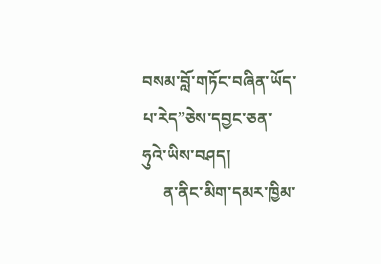བསམ་བློ་གཏོང་བཞིན་ཡོད་པ་རེད”ཅེས་དབྱང་ཅན་ཧུའེ་ཡིས་བཤད།
     ན་ནིང་མིག་དམར་ཁྱིམ་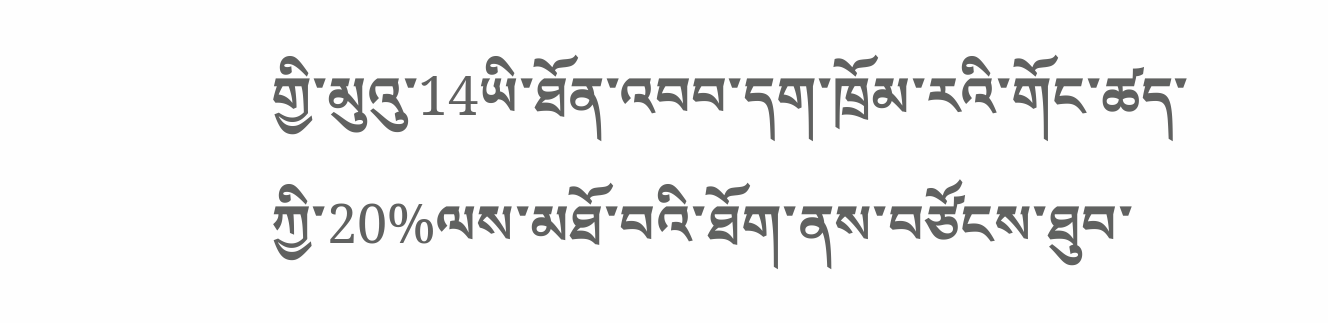གྱི་མུའུ་14ཡི་ཐོན་འབབ་དག་ཁྲོམ་རའི་གོང་ཚད་ཀྱི་20%ལས་མཐོ་བའི་ཐོག་ནས་བཙོངས་ཐུབ་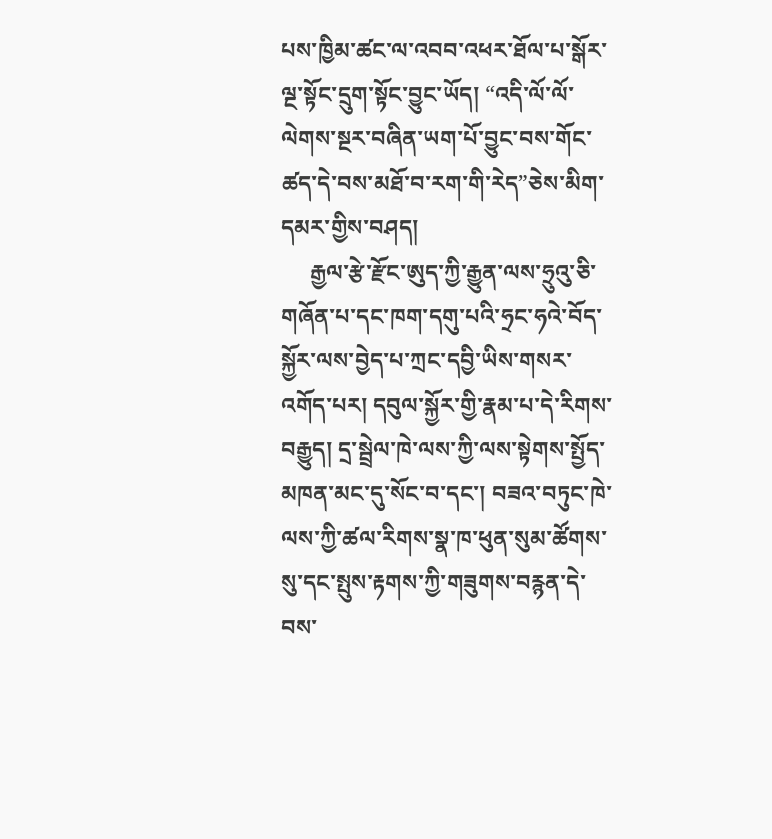པས་ཁྱིམ་ཚང་ལ་འབབ་འཕར་ཐོལ་པ་སྒོར་ལྔ་སྟོང་དྲུག་སྟོང་བྱུང་ཡོད། “འདི་ལོ་ལོ་ལེགས་སྔར་བཞིན་ཡག་པོ་བྱུང་བས་གོང་ཚད་དེ་བས་མཐོ་བ་རག་གི་རེད”ཅེས་མིག་དམར་གྱིས་བཤད།
     རྒྱལ་རྩེ་རྫོང་ཨུད་ཀྱི་རྒྱུན་ལས་ཧྲུའུ་ཅི་གཞོན་པ་དང་ཁག་དགུ་པའི་ཧྲང་ཧའེ་བོད་སྐྱོར་ལས་བྱེད་པ་ཀྲང་དབྱི་ཡིས་གསར་འགོད་པར། དབུལ་སྐྱོར་གྱི་རྣམ་པ་དེ་རིགས་བརྒྱུད། དྲ་སྦྲེལ་ཁེ་ལས་ཀྱི་ལས་སྟེགས་སྤྱོད་མཁན་མང་དུ་སོང་བ་དང་། བཟའ་བཏུང་ཁེ་ལས་ཀྱི་ཚལ་རིགས་སྣ་ཁ་ཕུན་སུམ་ཚོགས་སུ་དང་སྤུས་རྟགས་ཀྱི་གཟུགས་བརྙན་དེ་བས་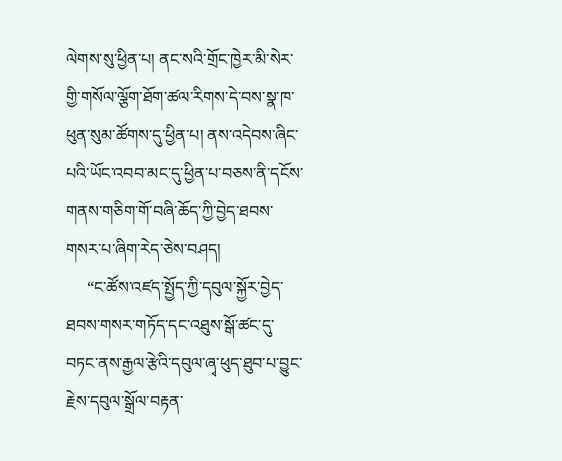ལེགས་སུ་ཕྱིན་པ། ནང་སའི་གྲོང་ཁྱེར་མི་སེར་གྱི་གསོལ་ལྕོག་ཐོག་ཚལ་རིགས་དེ་བས་སྣ་ཁ་ཕུན་སུམ་ཚོགས་དུ་ཕྱིན་པ། ནས་འདེབས་ཞིང་པའི་ཡོང་འབབ་མང་དུ་ཕྱིན་པ་བཅས་ནི་དངོས་གནས་གཅིག་གོ་བཞི་ཆོད་ཀྱི་བྱེད་ཐབས་གསར་པ་ཞིག་རེད་ཅེས་བཤད།
     “ང་ཚོས་འཛད་སྤྱོད་ཀྱི་དབུལ་སྐྱོར་བྱེད་ཐབས་གསར་གཏོད་དང་འཐུས་སྒོ་ཚང་དུ་བཏང་ནས་རྒྱལ་རྩེའི་དབུལ་ཞྭ་ཕུད་ཐུབ་པ་བྱུང་རྗེས་དབུལ་སྒྲོལ་བརྟན་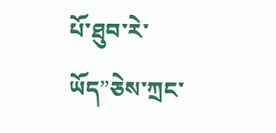པོ་ཐུབ་རེ་ཡོད”ཅེས་ཀྲང་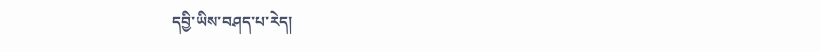དབྱི་ཡིས་བཤད་པ་རེད།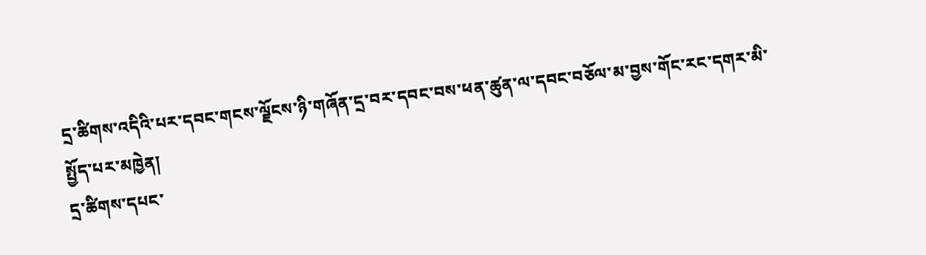དྲ་ཚིགས་འདིའི་པར་དབང་གངས་ལྗོངས་ཉི་གཞོན་དྲ་བར་དབང་བས་ཕན་ཚུན་ལ་དབང་བཅོལ་མ་བྱས་གོང་རང་དགར་མི་སྤྱོད་པར་མཁྱེན།
དྲ་ཚིགས་དཔང་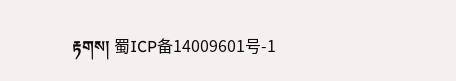རྟགས། 蜀ICP备14009601号-1